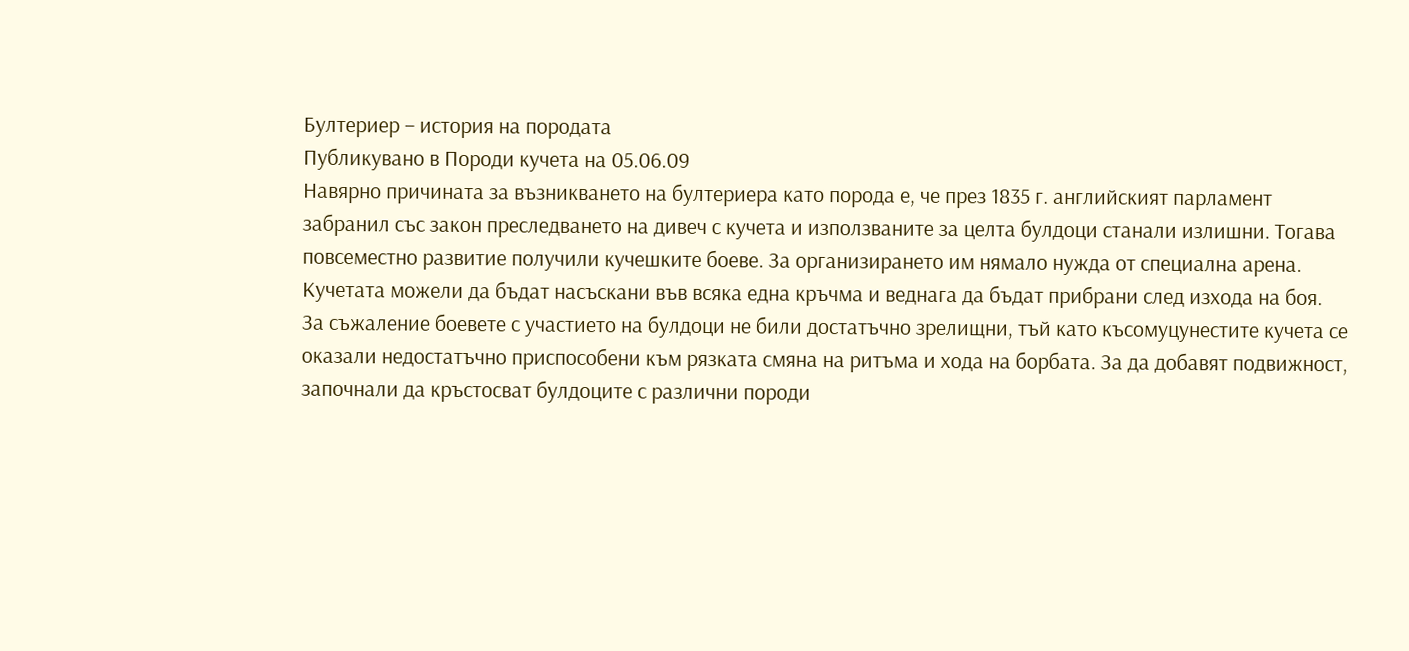Бултериер – история на породата
Публикувано в Породи кучета на 05.06.09
Навярно причината за възникването на бултериера като порода е, че през 1835 г. английският парламент забранил със закон преследването на дивеч с кучета и използваните за целта булдоци станали излишни. Тогава повсеместно развитие получили кучешките боеве. За организирането им нямало нужда от специална арена. Кучетата можели да бъдат насъскани във всяка една кръчма и веднага да бъдат прибрани след изхода на боя.
За съжаление боевете с участието на булдоци не били достатъчно зрелищни, тъй като късомуцунестите кучета се оказали недостатъчно приспособени към рязката смяна на ритъма и хода на борбата. За да добавят подвижност, започнали да кръстосват булдоците с различни породи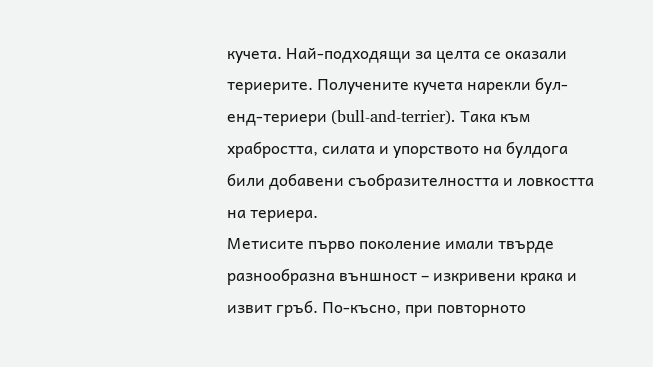кучета. Най-подходящи за целта се оказали териерите. Получените кучета нарекли бул-енд-териери (bull-and-terrier). Така към храбростта, силата и упорството на булдога били добавени съобразителността и ловкостта на териера.
Метисите първо поколение имали твърде разнообразна външност – изкривени крака и извит гръб. По-късно, при повторното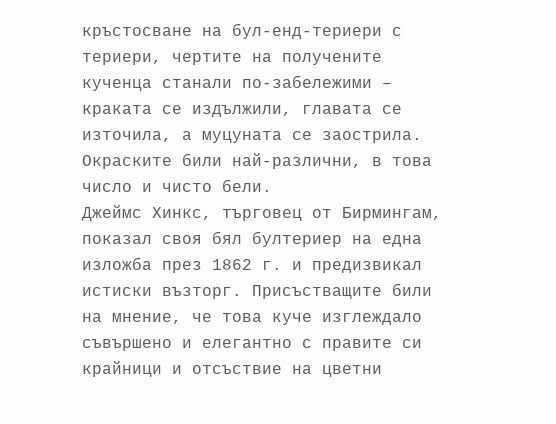кръстосване на бул-енд-териери с териери, чертите на получените кученца станали по-забележими – краката се издължили, главата се източила, а муцуната се заострила. Окраските били най-различни, в това число и чисто бели.
Джеймс Хинкс, търговец от Бирмингам, показал своя бял бултериер на една изложба през 1862 г. и предизвикал истиски възторг. Присъстващите били на мнение, че това куче изглеждало съвършено и елегантно с правите си крайници и отсъствие на цветни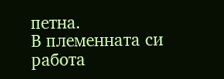петна.
В племенната си работа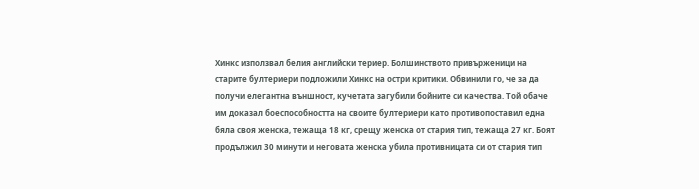Хинкс използвал белия английски териер. Болшинството привърженици на старите бултериери подложили Хинкс на остри критики. Обвинили го, че за да получи елегантна външност, кучетата загубили бойните си качества. Той обаче им доказал боеспособността на своите бултериери като противопоставил една бяла своя женска, тежаща 18 кг, срещу женска от стария тип, тежаща 27 кг. Боят продължил 30 минути и неговата женска убила противницата си от стария тип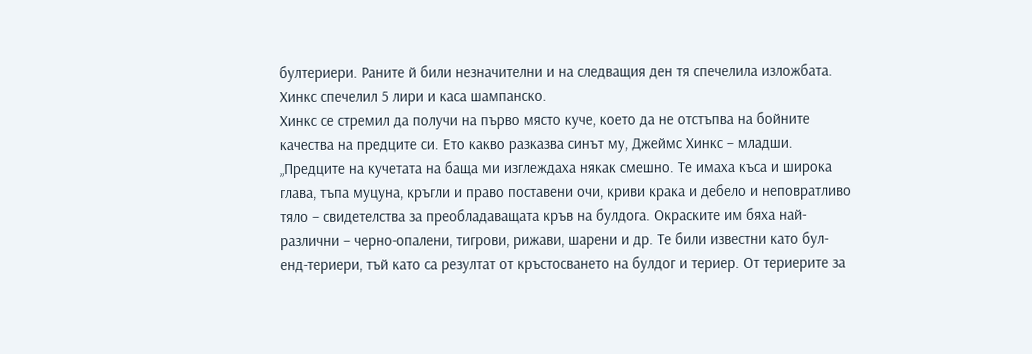бултериери. Раните й били незначителни и на следващия ден тя спечелила изложбата. Хинкс спечелил 5 лири и каса шампанско.
Хинкс се стремил да получи на първо място куче, което да не отстъпва на бойните качества на предците си. Ето какво разказва синът му, Джеймс Хинкс – младши. „Предците на кучетата на баща ми изглеждаха някак смешно. Те имаха къса и широка глава, тъпа муцуна, кръгли и право поставени очи, криви крака и дебело и неповратливо тяло – свидетелства за преобладаващата кръв на булдога. Окраските им бяха най-различни – черно-опалени, тигрови, рижави, шарени и др. Те били известни като бул-енд-териери, тъй като са резултат от кръстосването на булдог и териер. От териерите за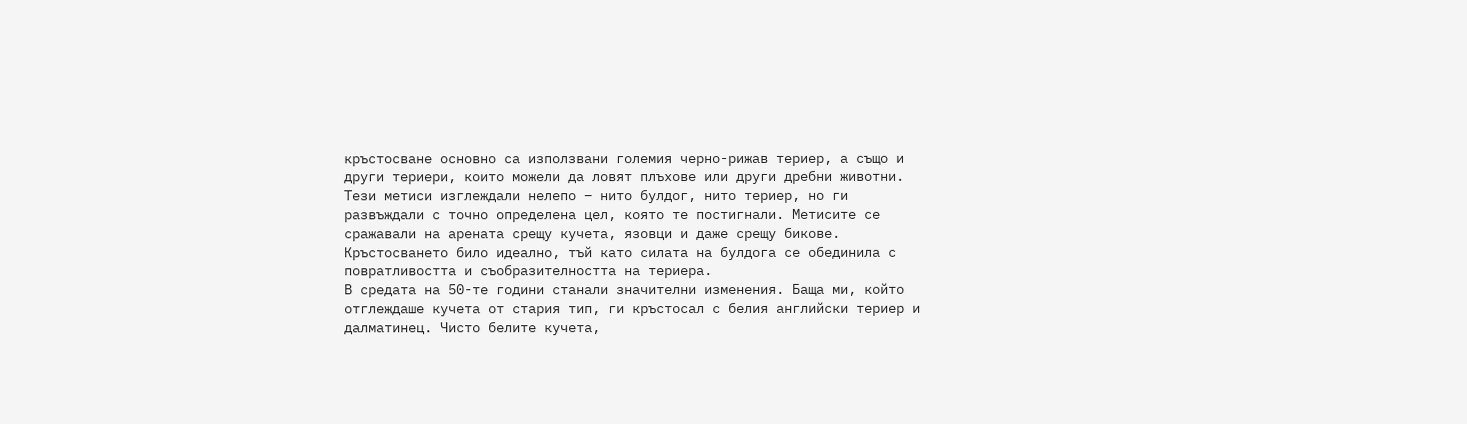кръстосване основно са използвани големия черно-рижав териер, а също и други териери, които можели да ловят плъхове или други дребни животни. Тези метиси изглеждали нелепо – нито булдог, нито териер, но ги развъждали с точно определена цел, която те постигнали. Метисите се сражавали на арената срещу кучета, язовци и даже срещу бикове. Кръстосването било идеално, тъй като силата на булдога се обединила с повратливостта и съобразителността на териера.
В средата на 50-те години станали значителни изменения. Баща ми, който отглеждаше кучета от стария тип, ги кръстосал с белия английски териер и далматинец. Чисто белите кучета,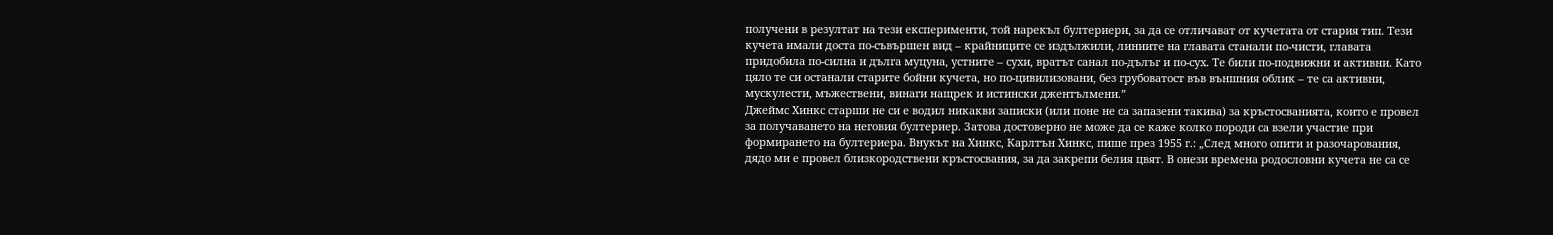получени в резултат на тези експерименти, той нарекъл бултериери, за да се отличават от кучетата от стария тип. Тези кучета имали доста по-съвършен вид – крайниците се издължили, линиите на главата станали по-чисти, главата придобила по-силна и дълга муцуна, устните – сухи, вратът санал по-дълъг и по-сух. Те били по-подвижни и активни. Като цяло те си останали старите бойни кучета, но по-цивилизовани, без грубоватост във външния облик – те са активни, мускулести, мъжествени, винаги нащрек и истински джентълмени.”
Джеймс Хинкс старши не си е водил никакви записки (или поне не са запазени такива) за кръстосванията, които е провел за получаването на неговия бултериер. Затова достоверно не може да се каже колко породи са взели участие при формирането на бултериера. Внукът на Хинкс, Карлтън Хинкс, пише през 1955 г.: „След много опити и разочарования, дядо ми е провел близкородствени кръстосвания, за да закрепи белия цвят. В онези времена родословни кучета не са се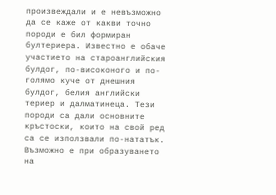произвеждали и е невъзможно да се каже от какви точно породи е бил формиран бултериера. Известно е обаче участието на староанглийския булдог, по-високоного и по-голямо куче от днешния булдог, белия английски териер и далматинеца. Тези породи са дали основните кръстоски, които на свой ред са се използвали по-нататък. Възможно е при образуването на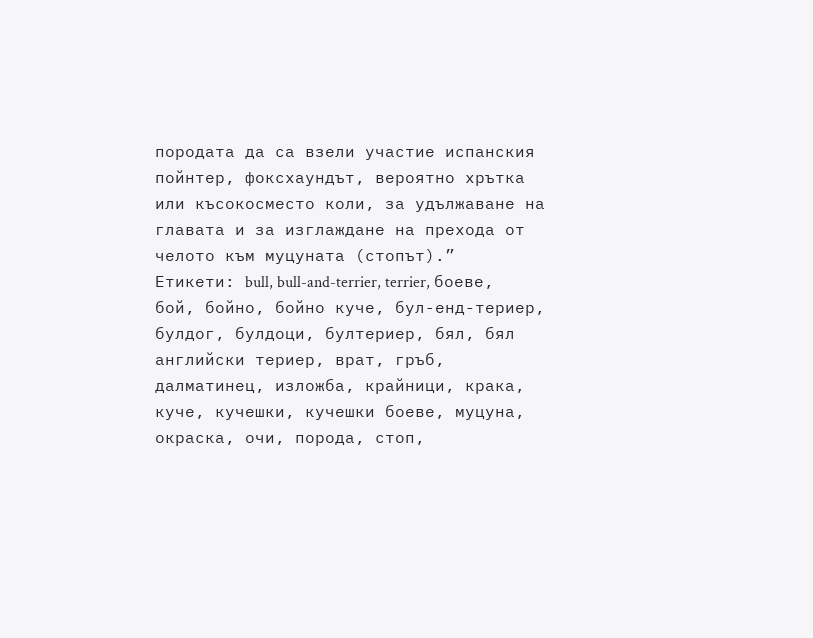породата да са взели участие испанския пойнтер, фоксхаундът, вероятно хрътка или късокосместо коли, за удължаване на главата и за изглаждане на прехода от челото към муцуната (стопът).”
Етикети: bull, bull-and-terrier, terrier, боеве, бой, бойно, бойно куче, бул-енд-териер, булдог, булдоци, бултериер, бял, бял английски териер, врат, гръб, далматинец, изложба, крайници, крака, куче, кучешки, кучешки боеве, муцуна, окраска, очи, порода, стоп,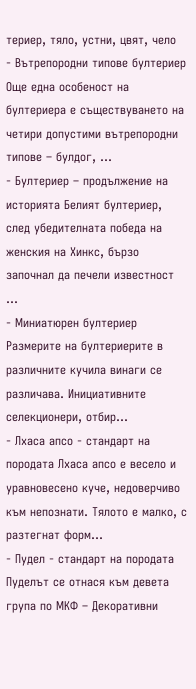териер, тяло, устни, цвят, чело
- Вътрепородни типове бултериер Още една особеност на бултериера е съществуването на четири допустими вътрепородни типове – булдог, ...
- Бултериер – продължение на историята Белият бултериер, след убедителната победа на женския на Хинкс, бързо започнал да печели известност ...
- Миниатюрен бултериер Размерите на бултериерите в различните кучила винаги се различава. Инициативните селекционери, отбир...
- Лхаса апсо - стандарт на породата Лхаса апсо е весело и уравновесено куче, недоверчиво към непознати. Тялото е малко, с разтегнат форм...
- Пудел - стандарт на породата Пуделът се отнася към девета група по МКФ – Декоративни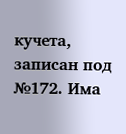кучета, записан под №172. Има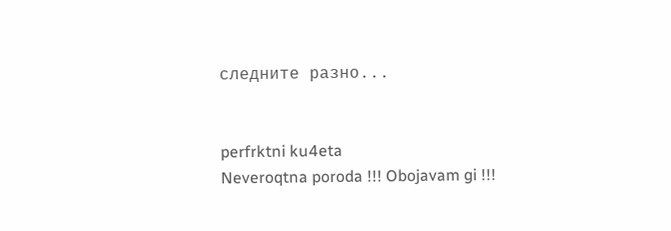следните разно...


perfrktni ku4eta
Neveroqtna poroda !!! Obojavam gi !!!